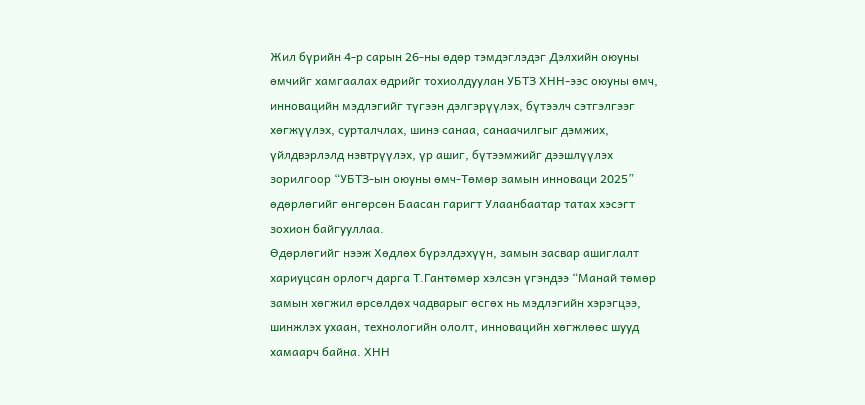Жил бүрийн 4-р сарын 26-ны өдөр тэмдэглэдэг Дэлхийн оюуны өмчийг хамгаалах өдрийг тохиолдуулан УБТЗ ХНН-ээс оюуны өмч, инновацийн мэдлэгийг түгээн дэлгэрүүлэх, бүтээлч сэтгэлгээг хөгжүүлэх, сурталчлах, шинэ санаа, санаачилгыг дэмжих, үйлдвэрлэлд нэвтрүүлэх, үр ашиг, бүтээмжийг дээшлүүлэх зорилгоор “УБТЗ-ын оюуны өмч-Төмөр замын инноваци 2025” өдөрлөгийг өнгөрсөн Баасан гаригт Улаанбаатар татах хэсэгт зохион байгууллаа.
Өдөрлөгийг нээж Хөдлөх бүрэлдэхүүн, замын засвар ашиглалт хариуцсан орлогч дарга Т.Гантөмөр хэлсэн үгэндээ “Манай төмөр замын хөгжил өрсөлдөх чадварыг өсгөх нь мэдлэгийн хэрэгцээ, шинжлэх ухаан, технологийн ололт, инновацийн хөгжлөөс шууд хамаарч байна. ХНН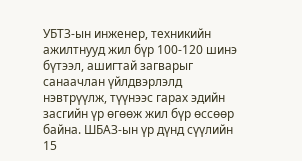УБТЗ-ын инженер, техникийн ажилтнууд жил бүр 100-120 шинэ бүтээл, ашигтай загварыг санаачлан үйлдвэрлэлд нэвтрүүлж, түүнээс гарах эдийн засгийн үр өгөөж жил бүр өссөөр байна. ШБАЗ-ын үр дүнд сүүлийн 15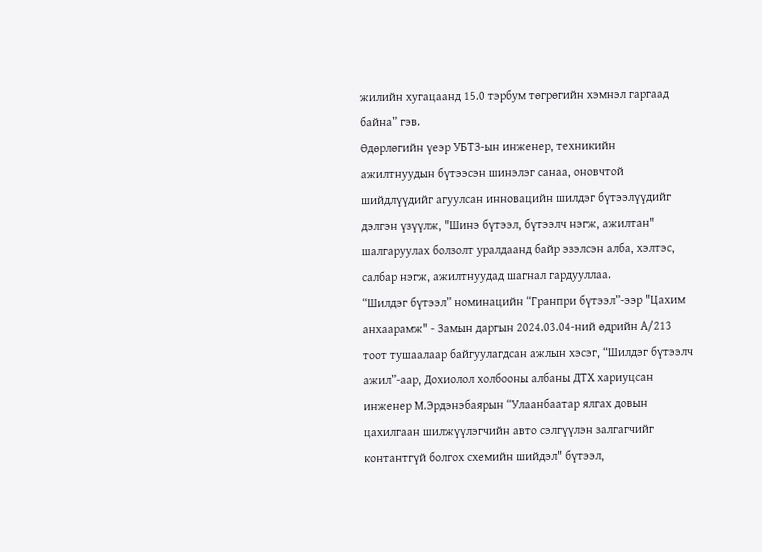жилийн хугацаанд 15.0 тэрбум төгрөгийн хэмнэл гаргаад байна” гэв.
Өдөрлөгийн үеэр УБТЗ-ын инженер, техникийн ажилтнуудын бүтээсэн шинэлэг санаа, оновчтой шийдлүүдийг агуулсан инновацийн шилдэг бүтээлүүдийг дэлгэн үзүүлж, "Шинэ бүтээл, бүтээлч нэгж, ажилтан" шалгаруулах болзолт уралдаанд байр эзэлсэн алба, хэлтэс, салбар нэгж, ажилтнуудад шагнал гардууллаа.
“Шилдэг бүтээл” номинацийн “Гранпри бүтээл”-ээр "Цахим анхаарамж" - Замын даргын 2024.03.04-ний өдрийн А/213 тоот тушаалаар байгуулагдсан ажлын хэсэг, “Шилдэг бүтээлч ажил”-аар, Дохиолол холбооны албаны ДТХ хариуцсан инженер М.Эрдэнэбаярын “Улаанбаатар ялгах довын цахилгаан шилжүүлэгчийн авто сэлгүүлэн залгагчийг контантгүй болгох схемийн шийдэл" бүтээл,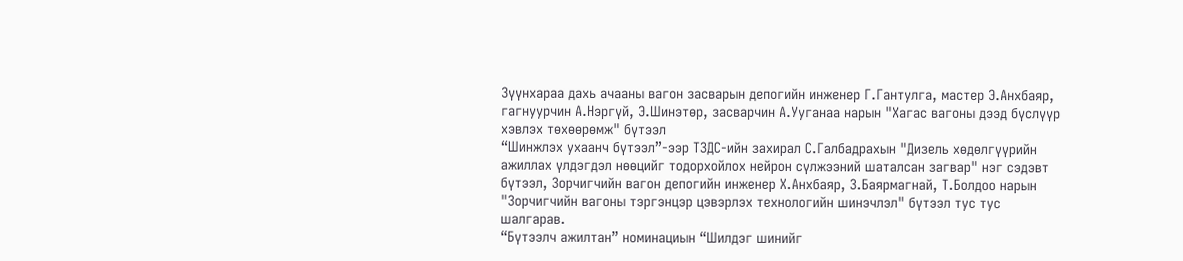Зүүнхараа дахь ачааны вагон засварын депогийн инженер Г.Гантулга, мастер Э.Анхбаяр, гагнуурчин А.Нэргүй, Э.Шинэтөр, засварчин А.Ууганаа нарын "Хагас вагоны дээд бүслүүр хэвлэх төхөөрөмж" бүтээл
“Шинжлэх ухаанч бүтээл”-ээр ТЗДС-ийн захирал С.Галбадрахын "Дизель хөдөлгүүрийн ажиллах үлдэгдэл нөөцийг тодорхойлох нейрон сүлжээний шаталсан загвар" нэг сэдэвт бүтээл, Зорчигчийн вагон депогийн инженер Х.Анхбаяр, З.Баярмагнай, Т.Болдоо нарын "Зорчигчийн вагоны тэргэнцэр цэвэрлэх технологийн шинэчлэл" бүтээл тус тус шалгарав.
“Бүтээлч ажилтан” номинациын “Шилдэг шинийг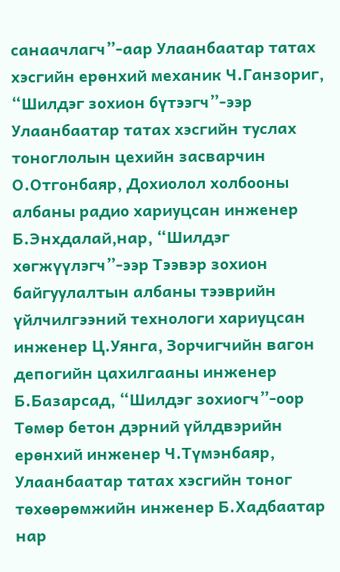санаачлагч”-аар Улаанбаатар татах хэсгийн ерөнхий механик Ч.Ганзориг, “Шилдэг зохион бүтээгч”-ээр Улаанбаатар татах хэсгийн туслах тоноглолын цехийн засварчин О.Отгонбаяр, Дохиолол холбооны албаны радио хариуцсан инженер Б.Энхдалай,нар, “Шилдэг хөгжүүлэгч”-ээр Тээвэр зохион байгуулалтын албаны тээврийн үйлчилгээний технологи хариуцсан инженер Ц.Уянга, Зорчигчийн вагон депогийн цахилгааны инженер Б.Базарсад, “Шилдэг зохиогч”-оор Төмөр бетон дэрний үйлдвэрийн ерөнхий инженер Ч.Түмэнбаяр, Улаанбаатар татах хэсгийн тоног төхөөрөмжийн инженер Б.Хадбаатар нар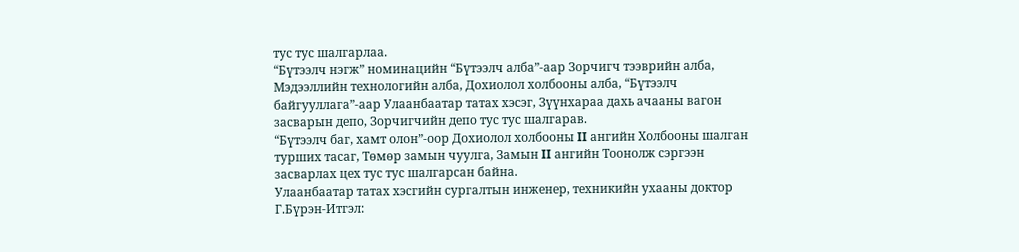тус тус шалгарлаа.
“Бүтээлч нэгж” номинацийн “Бүтээлч алба”-аар Зорчигч тээврийн алба, Мэдээллийн технологийн алба, Дохиолол холбооны алба, “Бүтээлч байгууллага”-аар Улаанбаатар татах хэсэг, Зүүнхараа дахь ачааны вагон засварын депо, Зорчигчийн депо тус тус шалгарав.
“Бүтээлч баг, хамт олон”-оор Дохиолол холбооны II ангийн Холбооны шалган турших тасаг, Төмөр замын чуулга, Замын II ангийн Тоонолж сэргээн засварлах цех тус тус шалгарсан байна.
Улаанбаатар татах хэсгийн сургалтын инженер, техникийн ухааны доктор Г.Бүрэн-Итгэл: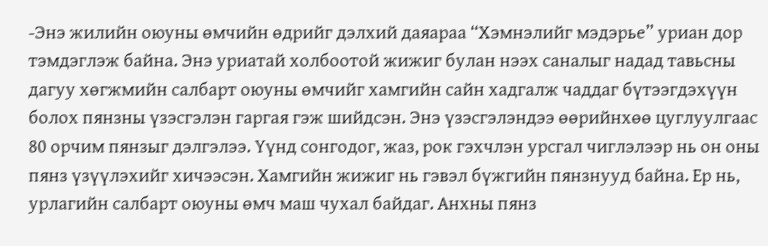-Энэ жилийн оюуны өмчийн өдрийг дэлхий даяараа “Хэмнэлийг мэдэрье” уриан дор тэмдэглэж байна. Энэ уриатай холбоотой жижиг булан нээх саналыг надад тавьсны дагуу хөгжмийн салбарт оюуны өмчийг хамгийн сайн хадгалж чаддаг бүтээгдэхүүн болох пянзны үзэсгэлэн гаргая гэж шийдсэн. Энэ үзэсгэлэндээ өөрийнхөө цуглуулгаас 80 орчим пянзыг дэлгэлээ. Үүнд сонгодог, жаз, рок гэхчлэн урсгал чиглэлээр нь он оны пянз үзүүлэхийг хичээсэн. Хамгийн жижиг нь гэвэл бүжгийн пянзнууд байна. Ер нь, урлагийн салбарт оюуны өмч маш чухал байдаг. Анхны пянз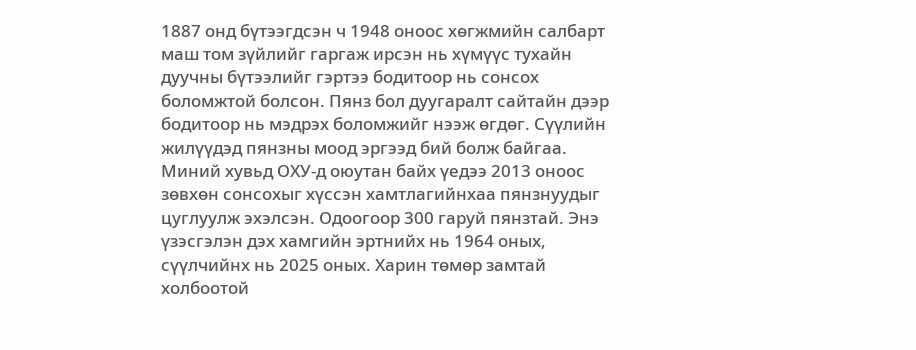1887 онд бүтээгдсэн ч 1948 оноос хөгжмийн салбарт маш том зүйлийг гаргаж ирсэн нь хүмүүс тухайн дуучны бүтээлийг гэртээ бодитоор нь сонсох боломжтой болсон. Пянз бол дуугаралт сайтайн дээр бодитоор нь мэдрэх боломжийг нээж өгдөг. Сүүлийн жилүүдэд пянзны моод эргээд бий болж байгаа. Миний хувьд ОХУ-д оюутан байх үедээ 2013 оноос зөвхөн сонсохыг хүссэн хамтлагийнхаа пянзнуудыг цуглуулж эхэлсэн. Одоогоор 300 гаруй пянзтай. Энэ үзэсгэлэн дэх хамгийн эртнийх нь 1964 оных, сүүлчийнх нь 2025 оных. Харин төмөр замтай холбоотой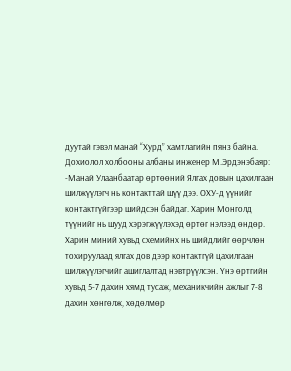дуутай гэвэл манай “Хурд” хамтлагийн пянз байна.
Дохиолол холбооны албаны инженер М.Эрдэнэбаяр:
-Манай Улаанбаатар өртөөний Ялгах довын цахилгаан шилжүүлэгч нь контакттай шүү дээ. ОХУ-д үүнийг контактгүйгээр шийдсэн байдаг. Харин Монголд түүнийг нь шууд хэрэгжүүлэхэд өртөг нэлээд өндөр. Харин миний хувьд схемийнх нь шийдлийг өөрчлөн тохируулаад ялгах дов дээр контактгүй цахилгаан шилжүүлэгчийг ашиглалтад нэвтрүүлсэн. Үнэ өртгийн хувьд 5-7 дахин хямд тусаж, механикчийн ажлыг 7-8 дахин хөнгөлж, хөдөлмөр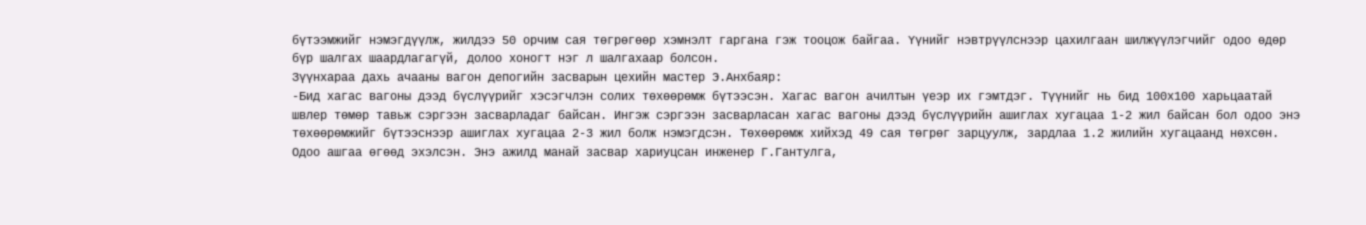бүтээмжийг нэмэгдүүлж, жилдээ 50 орчим сая төгрөгөөр хэмнэлт гаргана гэж тооцож байгаа. Үүнийг нэвтрүүлснээр цахилгаан шилжүүлэгчийг одоо өдөр бүр шалгах шаардлагагүй, долоо хоногт нэг л шалгахаар болсон.
Зүүнхараа дахь ачааны вагон депогийн засварын цехийн мастер Э.Анхбаяр:
-Бид хагас вагоны дээд бүслүүрийг хэсэгчлэн солих төхөөрөмж бүтээсэн. Хагас вагон ачилтын үеэр их гэмтдэг. Түүнийг нь бид 100х100 харьцаатай швлер төмөр тавьж сэргээн засварладаг байсан. Ингэж сэргээн засварласан хагас вагоны дээд бүслүүрийн ашиглах хугацаа 1-2 жил байсан бол одоо энэ төхөөрөмжийг бүтээснээр ашиглах хугацаа 2-3 жил болж нэмэгдсэн. Төхөөрөмж хийхэд 49 сая төгрөг зарцуулж, зардлаа 1.2 жилийн хугацаанд нөхсөн. Одоо ашгаа өгөөд эхэлсэн. Энэ ажилд манай засвар хариуцсан инженер Г.Гантулга,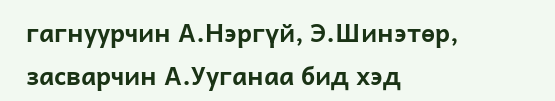гагнуурчин А.Нэргүй, Э.Шинэтөр, засварчин А.Ууганаа бид хэд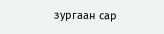зургаан сар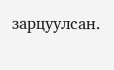зарцуулсан.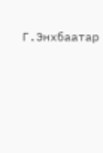Г.Энхбаатар